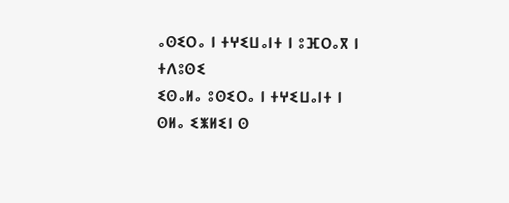ⴰⵙⵉⵔⴰ ⵏ ⵜⵖⵉⵡⴰⵏⵜ ⵏ ⵓⴼⵔⴰⴳ ⵏ ⵜⴷⵓⵙⵉ
ⵉⵙⴰⵍⴰ ⵓⵙⵉⵔⴰ ⵏ ⵜⵖⵉⵡⴰⵏⵜ ⵏ ⵙⵍⴰ ⵉⵥⵍⵉⵏ ⵙ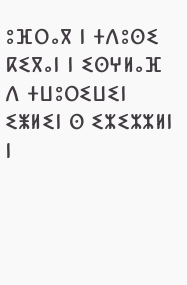ⵓⴼⵔⴰⴳ ⵏ ⵜⴷⵓⵙⵉ ⴽⵉⴳⴰⵏ ⵏ ⵉⵙⵖⵍⴰⴼ ⴷ ⵜⵡⵓⵔⵉⵡⵉⵏ ⵉⵥⵍⵉⵏ ⵙ ⵉⵣⵉⵣⵣⵍⵏ ⵏ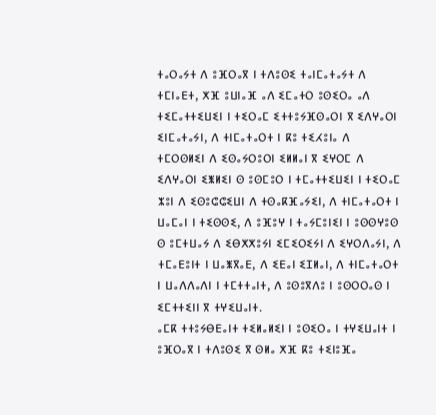ⵜⴰⵔⴰⵢⵜ ⴷ ⵓⴼⵔⴰⴳ ⵏ ⵜⴷⵓⵙⵉ ⵜⴰⵏⵎⴰⵜⴰⵢⵜ ⴷ ⵜⵎⵏⴰⴹⵜ, ⵅⴼ ⵓⵡⵏⴰⴼ ⴰⴷ ⵉⵎⴰⵜⵔ ⵓⵙⵉⵔⴰ ⴰⴷ ⵜⵉⵎⴰⵜⵜⵉⵡⵉⵏ ⵏ ⵜⵉⵔⴰⵎ ⵉⵜⵜⵓⵢⴼⵙⴰⵔⵏ ⴳ ⵉⴷⵖⴰⵔⵏ ⵉⵏⵎⴰⵜⴰⵢⵏ, ⴷ ⵜⵏⵎⴰⵜⴰⵔⵜ ⵏ ⴽⵓ ⵜⵉⵃⵓⵏⴰ ⴷ ⵜⵎⵔⵙⵍⵉⵏ ⴷ ⵉⵙⴰⵢⵔⵓⵔⵏ ⵉⵍⵍⴰⵏ ⴳ ⵉⵖⵔⵎ ⴷ ⵉⴷⵖⴰⵔⵏ ⵉⵥⵍⵉⵏ ⵙ ⵓⵙⵎⵓⵔ ⵏ ⵜⵎⴰⵜⵜⵉⵡⵉⵏ ⵏ ⵜⵉⵔⴰⵎ ⵣⵓⵏ ⴷ ⵉⵙⵓⵛⵛⵉⵡⵏ ⴷ ⵜⵙⴰⴽⴼⴰⵢⵉⵏ, ⴷ ⵜⵏⵎⴰⵜⴰⵔⵜ ⵏ ⵡⴰⵎⴰⵏ ⵏ ⵜⵉⵙⵙⵉ, ⴷ ⵓⴼⵓⵖ ⵏ ⵜⴰⵢⵎⵓⵏⵉⵏ ⵏ ⵓⵙⵙⵖⵓⵙ ⵙ ⵓⵎⵜⵡⴰⵢ ⴷ ⵉⴱⵅⵅⵓⵢⵏ ⵉⵎⵉⵔⵉⵢⵏ ⴷ ⵉⵖⵔⴷⴰⵢⵏ, ⴷ ⵜⵎⴰⴹⵓⵏⵜ ⵏ ⵡⴰⵥⴳⴰⴹ, ⴷ ⵉⴹⴰⵏ ⵉⵊⵍⴰⵏ, ⴷ ⵜⵏⵎⴰⵜⴰⵔⵜ ⵏ ⵡⴰⴷⴷⴰⴷⵏ ⵏ ⵜⵎⵜⵜⴰⵏⵜ, ⴷ ⵓⵙⵓⴳⴷⵓ ⵏ ⵓⵙⵔⵔⴰⵙ ⵏ ⵉⵎⵜⵜⵉⵏⵏ ⴳ ⵜⵖⵉⵡⴰⵏⵜ.
ⴰⵎⴽ ⵜⵜⵓⵢⴱⴹⴰⵏⵜ ⵜⵉⵍⴰⵍⵉⵏ ⵏ ⵓⵙⵉⵔⴰ ⵏ ⵜⵖⵉⵡⴰⵏⵜ ⵏ ⵓⴼⵔⴰⴳ ⵏ ⵜⴷⵓⵙⵉ ⴳ ⵙⵍⴰ ⵅⴼ ⴽⵓ ⵜⵉⵏⵓⴼⴰ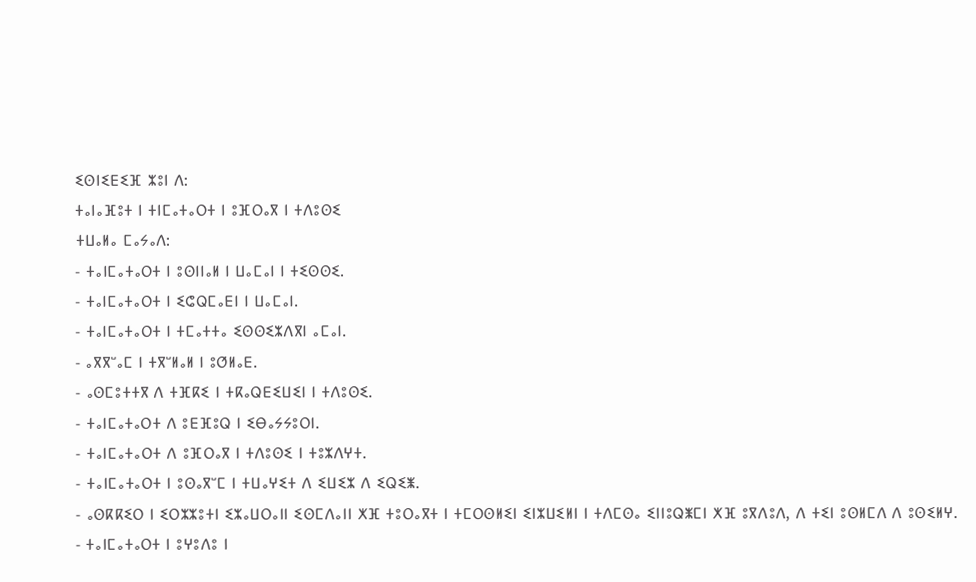ⵉⵙⵏⵉⴹⵉⴼ ⵣⵓⵏ ⴷ:
ⵜⴰⵏⴰⴼⵓⵜ ⵏ ⵜⵏⵎⴰⵜⴰⵔⵜ ⵏ ⵓⴼⵔⴰⴳ ⵏ ⵜⴷⵓⵙⵉ
ⵜⵡⴰⵍⴰ ⵎⴰⵢⴰⴷ:
- ⵜⴰⵏⵎⴰⵜⴰⵔⵜ ⵏ ⵓⵙⵏⵏⴰⵍ ⵏ ⵡⴰⵎⴰⵏ ⵏ ⵜⵉⵙⵙⵉ.
- ⵜⴰⵏⵎⴰⵜⴰⵔⵜ ⵏ ⵉⵛⵕⵎⴰⴹⵏ ⵏ ⵡⴰⵎⴰⵏ.
- ⵜⴰⵏⵎⴰⵜⴰⵔⵜ ⵏ ⵜⵎⴰⵜⵜⴰ ⵉⵙⵙⵉⵣⴷⴳⵏ ⴰⵎⴰⵏ.
- ⴰⴳⴳⵯⴰⵎ ⵏ ⵜⴳⵯⵍⴰⵍ ⵏ ⵓⵚⵍⴰⴹ.
- ⴰⵙⵎⵓⵜⵜⴳ ⴷ ⵜⴼⴽⵉ ⵏ ⵜⴽⴰⵕⴹⵉⵡⵉⵏ ⵏ ⵜⴷⵓⵙⵉ.
- ⵜⴰⵏⵎⴰⵜⴰⵔⵜ ⴷ ⵓⴹⴼⵓⵕ ⵏ ⵉⴱⴰⵢⵢⵓⵔⵏ.
- ⵜⴰⵏⵎⴰⵜⴰⵔⵜ ⴷ ⵓⴼⵔⴰⴳ ⵏ ⵜⴷⵓⵙⵉ ⵏ ⵜⵓⵣⴷⵖⵜ.
- ⵜⴰⵏⵎⴰⵜⴰⵔⵜ ⵏ ⵓⵙⴰⴳⵯⵎ ⵏ ⵜⵡⴰⵖⵉⵜ ⴷ ⵉⵡⵉⵣ ⴷ ⵉⵕⵉⵥ.
- ⴰⵙⴽⴽⵉⵔ ⵏ ⵉⵔⵣⵣⵓⵜⵏ ⵉⵣⴰⵡⵔⴰⵏⵏ ⵉⵙⵎⴷⴰⵏⵏ ⵅⴼ ⵜⵓⵔⴰⴳⵜ ⵏ ⵜⵎⵔⵙⵍⵉⵏ ⵉⵏⵣⵡⵉⵍⵏ ⵏ ⵜⴷⵎⵙⴰ ⵉⵏⵏⵓⵕⵥⵎⵏ ⵅⴼ ⵓⴳⴷⵓⴷ, ⴷ ⵜⵉⵏ ⵓⵙⵍⵎⴷ ⴷ ⵓⵙⵉⵍⵖ.
- ⵜⴰⵏⵎⴰⵜⴰⵔⵜ ⵏ ⵓⵖⵓⴷⵓ ⵏ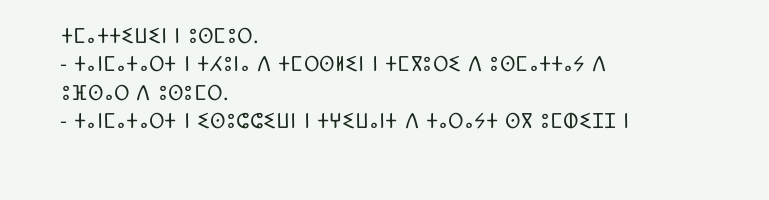ⵜⵎⴰⵜⵜⵉⵡⵉⵏ ⵏ ⵓⵙⵎⵓⵔ.
- ⵜⴰⵏⵎⴰⵜⴰⵔⵜ ⵏ ⵜⵃⵓⵏⴰ ⴷ ⵜⵎⵔⵙⵍⵉⵏ ⵏ ⵜⵎⴳⵓⵔⵉ ⴷ ⵓⵙⵎⴰⵜⵜⴰⵢ ⴷ ⵓⴼⵙⴰⵔ ⴷ ⵓⵙⵓⵎⵔ.
- ⵜⴰⵏⵎⴰⵜⴰⵔⵜ ⵏ ⵉⵙⵓⵛⵛⵉⵡⵏ ⵏ ⵜⵖⵉⵡⴰⵏⵜ ⴷ ⵜⴰⵔⴰⵢⵜ ⵙⴳ ⵓⵎⵀⵉⵊⵊ ⵏ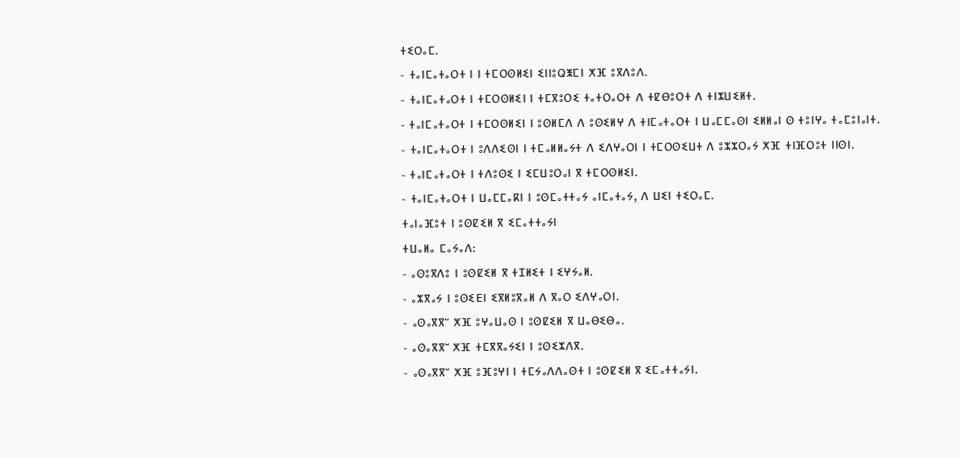ⵜⵉⵔⴰⵎ.
- ⵜⴰⵏⵎⴰⵜⴰⵔⵜ ⵏ ⵏ ⵜⵎⵔⵙⵍⵉⵏ ⵉⵏⵏⵓⵕⵥⵎⵏ ⵅⴼ ⵓⴳⴷⵓⴷ.
- ⵜⴰⵏⵎⴰⵜⴰⵔⵜ ⵏ ⵜⵎⵔⵙⵍⵉⵏ ⵏ ⵜⵎⴳⵓⵔⵉ ⵜⴰⵜⵔⴰⵔⵜ ⴷ ⵜⵇⴱⵓⵔⵜ ⴷ ⵜⵏⵣⵡⵉⵍⵜ.
- ⵜⴰⵏⵎⴰⵜⴰⵔⵜ ⵏ ⵜⵎⵔⵙⵍⵉⵏ ⵏ ⵓⵙⵍⵎⴷ ⴷ ⵓⵙⵉⵍⵖ ⴷ ⵜⵏⵎⴰⵜⴰⵔⵜ ⵏ ⵡⴰⵎⵎⴰⵙⵏ ⵉⵍⵍⴰⵏ ⵙ ⵜⵓⵏⵖⴰ ⵜⴰⵎⵓⵏⴰⵏⵜ.
- ⵜⴰⵏⵎⴰⵜⴰⵔⵜ ⵏ ⵓⴷⴷⵉⵙⵏ ⵏ ⵜⵎⴰⵍⵍⴰⵢⵜ ⴷ ⵉⴷⵖⴰⵔⵏ ⵏ ⵜⵎⵔⵙⵉⵡⵜ ⴷ ⵓⵣⵣⵔⴰⵢ ⵅⴼ ⵜⵏⴼⵔⵓⵜ ⵏⵏⵙⵏ.
- ⵜⴰⵏⵎⴰⵜⴰⵔⵜ ⵏ ⵜⴷⵓⵙⵉ ⵏ ⵉⵎⵡⵓⵔⴰⵏ ⴳ ⵜⵎⵔⵙⵍⵉⵏ.
- ⵜⴰⵏⵎⴰⵜⴰⵔⵜ ⵏ ⵡⴰⵎⵎⴰⴽⵏ ⵏ ⵓⵙⵎⴰⵜⵜⴰⵢ ⴰⵏⵎⴰⵜⴰⵢ, ⴷ ⵡⵉⵏ ⵜⵉⵔⴰⵎ.
ⵜⴰⵏⴰⴼⵓⵜ ⵏ ⵓⵙⵇⵉⵍ ⴳ ⵉⵎⴰⵜⵜⴰⵢⵏ
ⵜⵡⴰⵍⴰ ⵎⴰⵢⴰⴷ:
- ⴰⵙⵓⴳⴷⵓ ⵏ ⵓⵙⵇⵉⵍ ⴳ ⵜⵊⵍⵉⵜ ⵏ ⵉⵖⵢⴰⵍ.
- ⴰⵣⴳⴰⵢ ⵏ ⵓⵙⵉⴹⵏ ⵉⴳⵍⵓⴳⴰⵍ ⴷ ⴳⴰⵔ ⵉⴷⵖⴰⵔⵏ.
- ⴰⵙⴰⴳⴳⵯ ⵅⴼ ⵓⵖⴰⵡⴰⵙ ⵏ ⵓⵙⵇⵉⵍ ⴳ ⵡⴰⴱⵉⴱⴰ.
- ⴰⵙⴰⴳⴳⵯ ⵅⴼ ⵜⵎⴳⴳⴰⵢⵉⵏ ⵏ ⵓⵙⵉⵣⴷⴳ.
- ⴰⵙⴰⴳⴳⵯ ⵅⴼ ⵓⴼⵓⵖⵏ ⵏ ⵜⵎⵢⴰⴷⴷⴰⵙⵜ ⵏ ⵓⵙⵇⵉⵍ ⴳ ⵉⵎⴰⵜⵜⴰⵢⵏ.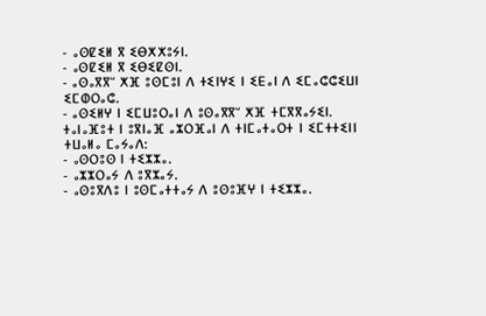- ⴰⵙⵇⵉⵍ ⴳ ⵉⴱⵅⵅⵓⵢⵏ.
- ⴰⵙⵇⵉⵍ ⴳ ⵉⴱⵉⵇⵙⵏ.
- ⴰⵙⴰⴳⴳⵯ ⵅⴼ ⵓⵙⵎⵓⵏ ⴷ ⵜⵉⵏⵖⵉ ⵏ ⵉⴹⴰⵏ ⴷ ⵉⵎⴰⵛⵛⵉⵡⵏ ⵉⵎⵀⵔⴰⵛ.
- ⴰⵙⵉⵍⵖ ⵏ ⵉⵎⵡⵓⵔⴰⵏ ⴷ ⵓⵙⴰⴳⴳⵯ ⵅⴼ ⵜⵎⴳⴳⴰⵢⵉⵏ.
ⵜⴰⵏⴰⴼⵓⵜ ⵏ ⵓⴳⵏⴰⴼ ⴰⵣⵔⴼⴰⵏ ⴷ ⵜⵏⵎⴰⵜⴰⵔⵜ ⵏ ⵉⵎⵜⵜⵉⵏⵏ
ⵜⵡⴰⵍⴰ ⵎⴰⵢⴰⴷ:
- ⴰⵙⵔⵓⵙ ⵏ ⵜⵉⵣⵣⴰ.
- ⴰⵣⵣⵔⴰⵢ ⴷ ⵓⴳⵣⴰⵢ.
- ⴰⵙⵓⴳⴷⵓ ⵏ ⵓⵙⵎⴰⵜⵜⴰⵢ ⴷ ⵓⵙⵓⴼⵖ ⵏ ⵜⵉⵣⵣⴰ.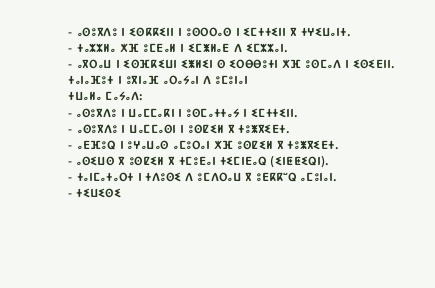- ⴰⵙⵓⴳⴷⵓ ⵏ ⵉⵙⴽⴽⵉⵏⵏ ⵏ ⵓⵙⵔⵔⴰⵙ ⵏ ⵉⵎⵜⵜⵉⵏⵏ ⴳ ⵜⵖⵉⵡⴰⵏⵜ.
- ⵜⴰⵣⵣⵍⴰ ⵅⴼ ⵓⵎⴹⴰⵍ ⵏ ⵉⵎⵥⵍⴰⴹ ⴷ ⵉⵎⵣⵣⴰⵏ.
- ⴰⴳⵔⴰⵡ ⵏ ⵉⵙⴼⴽⵉⵡⵏ ⵉⵥⵍⵉⵏ ⵙ ⵉⵔⴱⴱⵓⵜⵏ ⵅⴼ ⵓⵙⵎⴰⴷ ⵏ ⵉⵙⵉⴹⵏⵏ.
ⵜⴰⵏⴰⴼⵓⵜ ⵏ ⵓⴳⵏⴰⴼ ⴰⵔⴰⵢⴰⵏ ⴷ ⵓⵎⵓⵏⴰⵏ
ⵜⵡⴰⵍⴰ ⵎⴰⵢⴰⴷ:
- ⴰⵙⵓⴳⴷⵓ ⵏ ⵡⴰⵎⵎⴰⴽⵏ ⵏ ⵓⵙⵎⴰⵜⵜⴰⵢ ⵏ ⵉⵎⵜⵜⵉⵏⵏ.
- ⴰⵙⵓⴳⴷⵓ ⵏ ⵡⴰⵎⵎⴰⵙⵏ ⵏ ⵓⵙⵇⵉⵍ ⴳ ⵜⵓⵥⴳⵉⴹⵜ.
- ⴰⴹⴼⵓⵕ ⵏ ⵓⵖⴰⵡⴰⵙ ⴰⵎⵓⵔⴰⵏ ⵅⴼ ⵓⵙⵇⵉⵍ ⴳ ⵜⵓⵥⴳⵉⴹⵜ.
- ⴰⵙⵉⵡⵙ ⴳ ⵓⵙⵇⵉⵍ ⴳ ⵜⵎⵓⴹⴰⵏ ⵜⵉⵎⵏⴹⴰⵕ (ⵉⵏⵟⵟⵉⵕⵏ).
- ⵜⴰⵏⵎⴰⵜⴰⵔⵜ ⵏ ⵜⴷⵓⵙⵉ ⴷ ⵓⵎⴷⵔⴰⵡ ⴳ ⵓⴹⴽⴽⵯⵕ ⴰⵎⵓⵏⴰⵏ.
- ⵜⵉⵡⵉⵙⵉ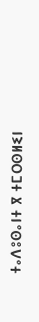ⵜⴰⴷⵓⵙⴰⵏⵜ ⴳ ⵜⵎⵔⵙⵍⵉⵏ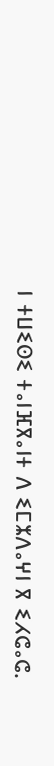ⵏ ⵜⵡⵉⵙⵉ ⵜⴰⵏⴼⴳⴰⵏⵜ ⴷ ⵉⵎⵣⴷⴰⵖⵏ ⴳ ⵉⵃⵛⴰⵛ.